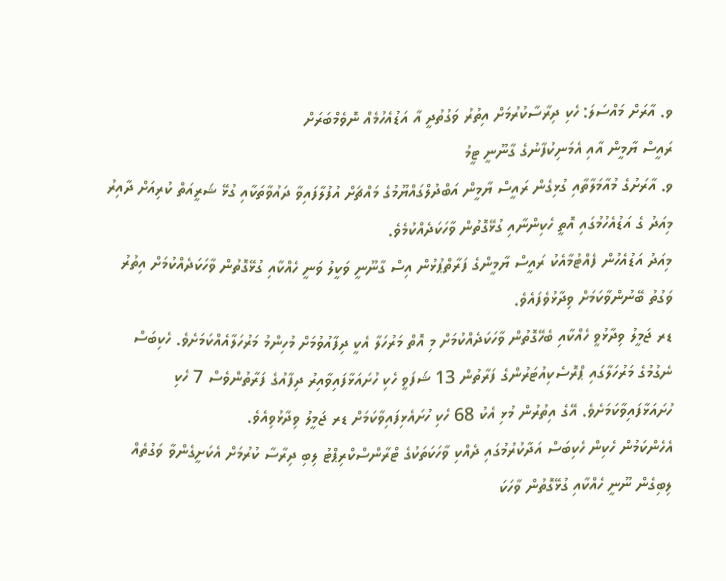ވ. އާރަށް މައްސަލަ: ހެކި ދިރާސާކުރުމަށް އިތުރު ވަގުތުދީ އާ އަޑުއެހުމެއް ނޮވެމްބަރަށް
ރައީސް ޔާމީން އާއި އެމަނިކުފާނުގެ ގާނޫނީ ޓީމު
ވ. އާރަށުގެ މުއާމަލާތާއި ގުޅިގެން ރައީސް ޔާމީން އަބްދުލްގައްޔޫމުގެ މައްޗަށް އުފުލާފައިވާ ދައުވާތަކާއި ގުޅޭ ޝަރީއަތް ކުރިއަށް ދާއިރު މިއަދު ގެ އަޑުއެހުމުގައި އޮތީ ހެކިންނާއި ގުޅޭގޮތުން ވާހަކަދެއްކުމެވެ.
މިއަދު އަޑުއެހުން ފެއްޓުމާއެކު ރައީސް ޔާމީންގެ ފަރާތްޕުޅުން އިސް ގާނޫނީ ވަކީލު ވަނީ ހެއްކާއި ގުޅޭގޮތުން ވާހަކަދެއްކުމަށް އިތުރު ވަގުތު ބޭނުންވާކަމަށް ވިދާޅުވެފައެވެ.
ޑރ ޖަމީލު ވިދާޅުވީ ހެއްކާއި ބެހޭގޮތުން ވާހަކަދެއްކުމަށް މި އޮތް މަރުހަލާ އެކީ ދިފާއުވުމަށް މުހިންމު މަރުހަލާއެއްކަމަށެވެ. ހެކިބަސް ނެގުމުގެ މަރުހަލާގައި ޕްރޮސެކިއުޓަރުންގެ ފަރާތުން 13 ޝަފަވީ ހެކި ހުށައަޅާފައިވާއިރު ދިފާއުގެ ފަރާތުންވެސް 7 ހެކި ހުށައަޅާފައިވާކަމަށެވެ. އޭގެ އިތުރުން މުޅި އެކު 68 ހެކި ހުށައެޅިފައިވާކަމަށް ޑރ ޖަމީލު ވިދާޅުވިއެވެ.
އެހެންކަމުން ހެކިން ހެކިބަސް އަދާކުރުމުގައި ދެއްކި ވާހަކަތަކުގެ ޓްރާންސްކްރިޕްޓު ލިބި ދިރާސާ ކުރުމަށް އެކަށީގެންވާ ވަގުތެއް ލިބިގެން ނޫނީ ހެއްކާއި ގުޅޭގޮތުން ވާހަކަ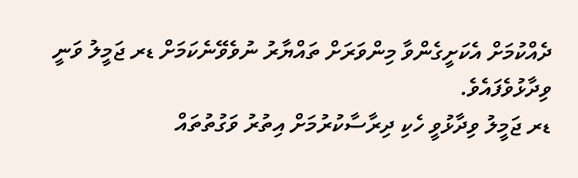ދެއްކުމަށް އެކަށީގެންވާ މިންވަރަށް ތައްޔާރު ނުވެވޭނެކަމަށް ޑރ ޖަމީލު ވަނީ ވިދާޅުވެފައެވެ.
ޑރ ޖަމީލު ވިދާޅުވީ ހެކި ދިރާސާކުރުމަށް އިތުރު ވަގުތުތައް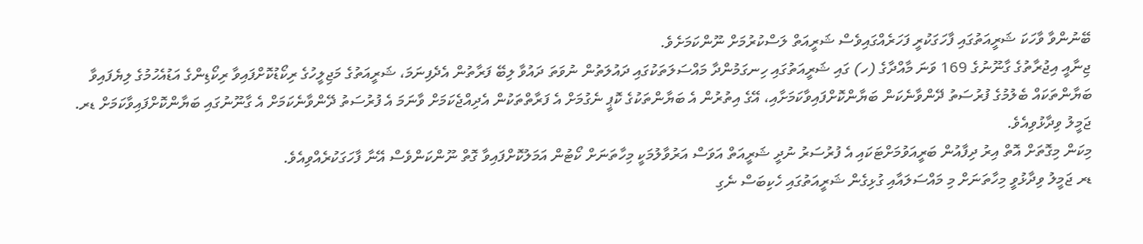ބޭނުންވާ ވާހަކަ ޝަރީއަތުގައި ފާހަގަކުރީ ފަހަރެއްގައިވެސް ޝަރީއަތް ލަސްކުރުމަށް ނޫންކަމަށެވެ.
ޖިނާއީ އިޖުރާތުގެ ގާނޫނުގެ 169 ވަނަ މާއްދާގެ (ހ) ގައި ޝަރީއަތުގައި ހިނގަމުންދާ މައްސަލަތަކުގައި ދައުލަތުން ނުވަތަ ދައުވާ ލިބޭ ފަރާތުން އެދެފިނަމަ، ޝަރީއަތުގެ މަޖިލީހުގެ ރިކޯޑުކޮށްފައިވާ ރިކޯޑިންގެ އަޑުއެހުމުގެ ލިޔެފައިވާ ބަޔާންތަކައް ބެލުމުގެ ފުރުސަތު ދޭންވާނެކަން ބަޔާންކޮށްފައިވާކަމަށާއި، އޭގެ އިތުރުން އެ ބަޔާންތަކުގެ ކޮޕީ ނެގުމަށް އެ ފަރާތްތަކުން އެދިއްޖެކަމަށް ވާނަމަ އެ ފުރުސަތު ދޭންވާނެކަމަށް އެ ގާނޫނުގައި ބަޔާންކޮށްފައިވާކަމަށް ޑރ. ޖަމީލު ވިދާޅުވިއެވެ.
މިކަން މިގޮތަށް އޮތް އިރު ދިފާއުން ބަރީއަވުމަށްޓަކައި އެ ފުރުސަރު ނުދީ ޝަރީއަތް އަވަސް އަރުވާލުމަކީ މިހާތަނަށް ކޯޓުން އަމަލުކޮށްފައިވާ ގޮތް ނޫންކަންވެސް އޭނާ ފާހަގަކުރެއްވިއެވެ.
ޑރ ޖަމީލު ވިދާޅުވީ މިހާތަނަށް މި މައްސަލައާއި ގުޅިގެން ޝަރީއަތުގައި ހެކިބަސް ނެގި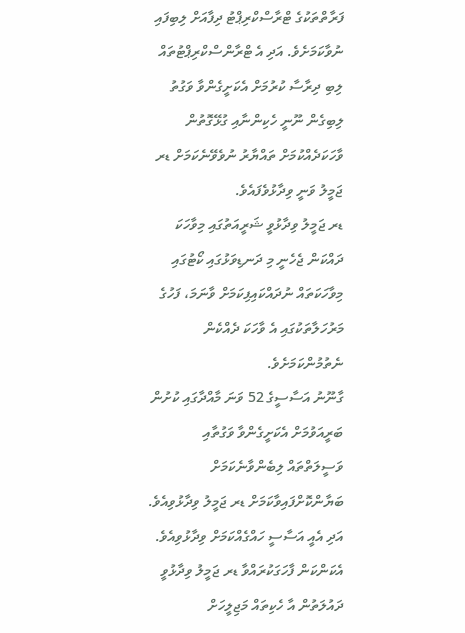ފަރާތްތަކުގެ ޓްރާސްކްރިޕްޓު ދިފާއަށް ލިބިފައި ނުވާކަމަށެވެ. އަދި އެ ޓްރާންސްކްރިޕްޓުތައް ލިބި ދިރާސާ ކުރުމަށް އެކަށީގެންވާ ވަގުތު ލިބިގެން ނޫނީ ހެކިންނާއި ގުޅޭގޮތުން ވާހަކަދެއްކުމަށް ތައްޔާރު ނުވެވޭނެކަމަށް ޑރ ޖަމީލު ވަނީ ވިދާޅުވެފައެވެ.
ޑރ ޖަމީލު ވިދާޅުވީ ޝަރީއަތުގައި މިވާހަކަ ދައްކަން ޖެހެނީ މި ދަނޑިވަޅުގައި ކޯޓުގައި މިވާހަކަތައް ނުދައްކައިފިކަމަށް ވާނަމަ، ފަހުގެ މަރުހަލާތަކުގައި އެ ވާހަކަ ދެއްކެން ނެތުމުންކަމަށެވެ.
ގާނޫނު އަސާސީގެ 52 ވަނަ މާއްދާގައި ކުށުން ބަރީއަވުމަށް އެކަށީގެންވާ ވަގުތާއި ވަސީލަތްތައް ލިބެންވާނެކަމަށް ބަޔާންކޮށްފައިވާކަމަށް ޑރ ޖަމީލު ވިދާޅުވިއެވެ. އަދި އެއީ އަސާސީ ހައްގެއްކަމަށް ވިދާޅުވިއެވެ.
އެކަންކަން ފާހަގަކުރައްވާ ޑރ ޖަމީލު ވިދާޅުވީ ދައުލަތުން އާ ހެކިތައް މަޖިލީހަށް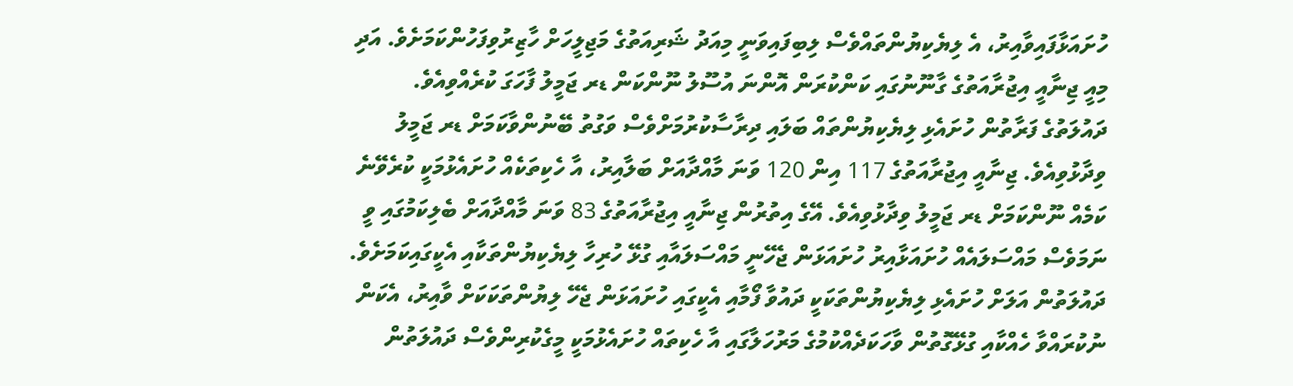ހުށައަޅާފައިވާއިރު، އެ ލިޔެކިޔުންތައްވެސް ލިބިފައިވަނީ މިއަދު ޝަރިއަތުގެ މަޖިލީހަށް ހާޒިރުވިފަހުންކަމަށެވެ. އަދި މިއީ ޖިނާއީ އިޖުރާއަތުގެ ގާނޫނުގައި ކަންކުރަން އޮންނަ އުސޫލު ނޫންކަން ޑރ ޖަމީލު ފާހަގަ ކުރެއްވިއެވެ.
ދައުލަތުގެ ފަރާތުން ހުށައެޅި ލިޔެކިޔުންތައް ބަލައި ދިރާސާކުރުމަށްވެސް ވަގުތު ބޭނުންވާކަމަށް ޑރ ޖަމީލު ވިދާޅުވިއެވެ. ޖިނާއީ އިޖުރާއަތުގެ 117 އިން 120 ވަނަ މާއްދާއަށް ބަލާއިރު، އާ ހެކިތަކެއް ހުށައެޅުމަކީ ކުރެވޭނެ ކަމެއް ނޫންކަމަށް ޑރ ޖަމީލު ވިދާޅުވިއެވެ. އޭގެ އިތުރުން ޖިނާއީ އިޖުރާއަތުގެ 83 ވަނަ މާއްދާއަށް ބެލިކަމުގައި ވީ ނަމަވެސް މައްސަލައެއް ހުށައަޅާއިރު ހުށައަޅަން ޖެހޭނީ މައްސަލައާއި ގުޅޭ ހުރިހާ ލިޔެކިޔުންތަކާއި އެކީގައިކަމަށެވެ.
ދައުލަތުން އަލަށް ހުށައެޅި ލިޔެކިޔުންތަކަކީ ދައުވާ ފޯމާއި އެކީގައި ހުށައަޅަން ޖެހޭ ލިޔުންތަކަކަށް ވާއިރު، އެކަން ނުކުރައްވާ ހެއްކާއި ގުޅޭގޮތުން ވާހަކަދެއްކުމުގެ މަރުހަލާގައި އާ ހެކިތައް ހުށައެޅުމަކީ މީގެކުރިންވެސް ދައުލަތުން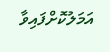އަމަލުކޮށްފައިވާ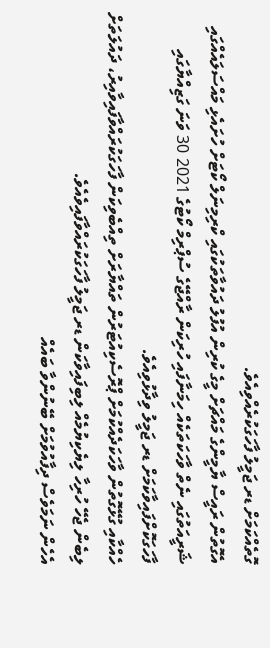ގޮތެއްކަމަށް ޑރ ޖަމީލު ފާހަގަކުރެއްވިއެވެ.
އެގޮތުން ރައީސް ޔާމީންގެ މައްޗަށް މީގެ ކުރިން އުފުލު ދައުވާތަކުގައި ކްރިމިނަލް ކޯޓަށް ހުށައެޅި މައްސަލައެއްގައި ޝަރީއަތުގައި ނެތް ވާހަކަތަކެއް ހިމަނާފައި ހުރިކަން ރާއްޖޭގެ ސުޕްރިމް ކޯޓުގެ 2021 30 ވަނަ ގަޒިއްޔާގައި ފާހަގަކޮށްފައިވާކަމަށް ޑރ ޖަމީލު ވިދާޅުވިއެވެ.
ހެއްކާއި ގުޅޭގޮތުން ވާހަކަދެއްކުމަށް ޕްރޮސެކިއުޓަރުން ތައްޔާރަށް ތިއްބެވިކަން ފާހަގަކުރައްވާފައިވާއިރު، ދައުލަތަށް ލިބެން ޖެހޭ ހުރިހާ ލިޔެކިޔުމެއް ލިބިފައިވާކަން ޑރ ޖަމީލު ފާހަގަކުރައްވާފައިވެއެވެ.
އެހެން ނަމަވެސް ދިފާއުވުމަށް ބޭނުންވާ ބައެއް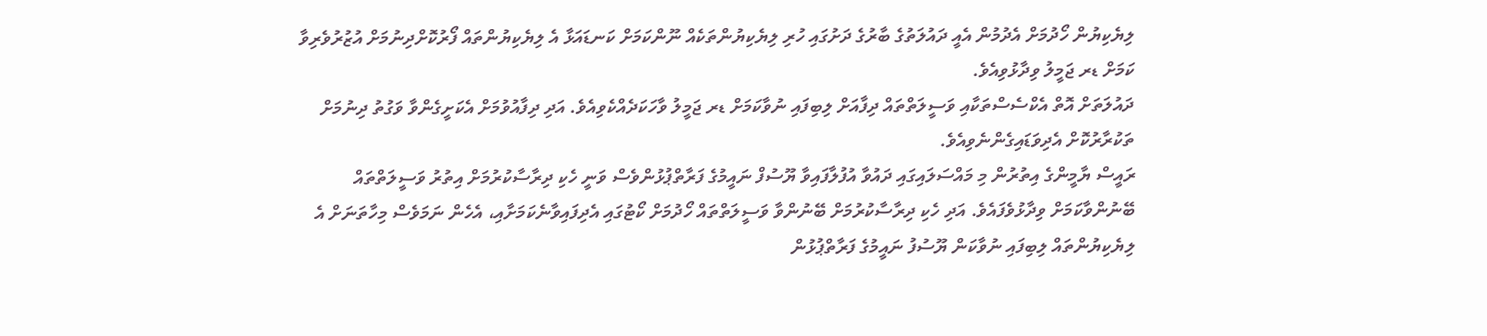ލިޔެކިޔުން ހޯދުމަށް އެދުމުން އެއީ ދައުލަތުގެ ބާރުގެ ދަށުގައި ހުރި ލިޔެކިޔުންތަކެއް ނޫންކަމަށް ކަނޑައަޅާ އެ ލިޔެކިޔުންތައް ފޯރުކޮށްދިނުމަށް އުޒުރުވެރިވާ ކަމަށް ޑރ ޖަމީލު ވިދާޅުވިއެވެ.
ދައުލަތަށް އޮތް އެކްސެސްތަކާއި ވަސީލަތްތައް ދިފާއަށް ލިބިފައި ނުވާކަމަށް ޑރ ޖަމީލު ވާހަކަދެއްކެވިއެވެ. އަދި ދިފާއުވުމަށް އެކަށީގެންވާ ވަގުތު ދިނުމަށް ތަކުރާރުކޮށް އެދިވަޑައިގެންނެވިއެވެ.
ރައީސް ޔާމީންގެ އިތުރުން މި މައްސަލައިގައި ދައުވާ އުފުލާފައިވާ ޔޫސުފް ނައީމުގެ ފަރާތްޕުޅުންވެސް ވަނީ ހެކި ދިރާސާކުރުމަށް އިތުރު ވަސީލަތްތައް ބޭނުންވާކަމަށް ވިދާޅުވެފައެވެ. އަދި ހެކި ދިރާސާކުރުމަށް ބޭނުންވާ ވަސީލަތްތައް ހޯދުމަށް ކޯޓުގައި އެދިފައިވާނެކަމަށާއި، އެހެން ނަމަވެސް މިހާތަނަށް އެ ލިޔެކިޔުންތައް ލިބިފައި ނުވާކަން ޔޫސުފު ނައީމުގެ ފަރާތްޕުޅުން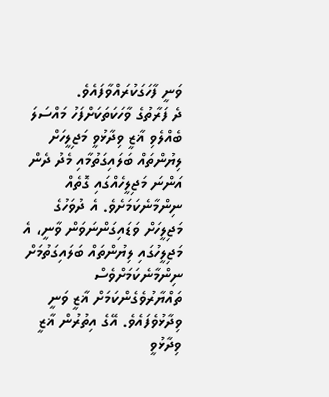ވަނީ ފާހަގަކުރައްވާފައެވެ.
ދެ ފަރާތުގެ ވާހަކަތަކަށްފަހު މައްސަލަ ބެއްލެވި ޣާޒީ ވިދާޅުވީ މަޖިލީހަށް ލިޔުންތައް ބަލައިގަތުމާއި މެދު ދެން އަންނަ މަޖިލީހެއްގައި ގޮތެއް ނިންމާނެކަމަށެވެ. އެ ދުވަހުގެ މަޖިލީހަށް ވަޑައިގަންނަވަން ވާނީ، އެ މަޖިލީހުގައި ލިޔުންތައް ބަލައިގަތުމަށް ނިންމާނެކަމަށްވެސް ތައްޔާރުވެގެންކަމަށް ޣާޒީ ވަނީ ވިދާޅުވެފައެވެ. އޭގެ އިތުރުން ޣާޒީ ވިދާޅުވީ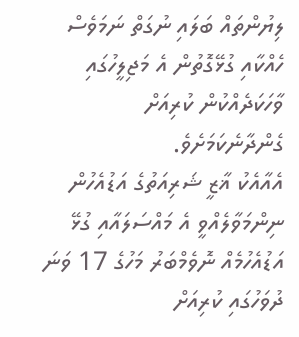ލިޔުންތައް ބަލައި ނުގަތް ނަމަވެސް ހެއްކާއި ގުޅޭގޮތުން އެ މަޖިލީހުގައި ވާހަކަދެއްކުން ކުރިއަށް ގެންދާނެކަމަށެވެ.
އެއާއެކު ޣާޒީ ޝަރިއަތުގެ އަޑުއެހުން ނިންމަވާލެއްވީ އެ މައްސަލައާއި ގުޅޭ އަޑުއެހުމެއް ނޮވެމްބަރު މަހުގެ 17 ވަނަ ދުވަހުގައި ކުރިއަށް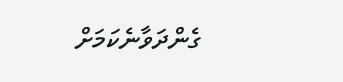ގެންދަވާނެކަމަށް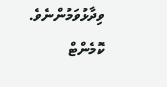ވިދާޅުވަމުންނެވެ.
ކޮމެންޓް